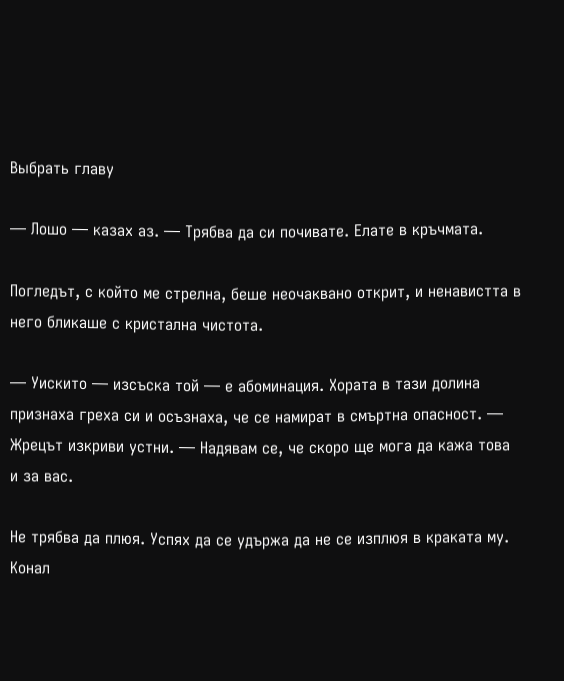Выбрать главу

— Лошо — казах аз. — Трябва да си почивате. Елате в кръчмата.

Погледът, с който ме стрелна, беше неочаквано открит, и ненавистта в него бликаше с кристална чистота.

— Уискито — изсъска той — е абоминация. Хората в тази долина признаха греха си и осъзнаха, че се намират в смъртна опасност. — Жрецът изкриви устни. — Надявам се, че скоро ще мога да кажа това и за вас.

Не трябва да плюя. Успях да се удържа да не се изплюя в краката му. Конал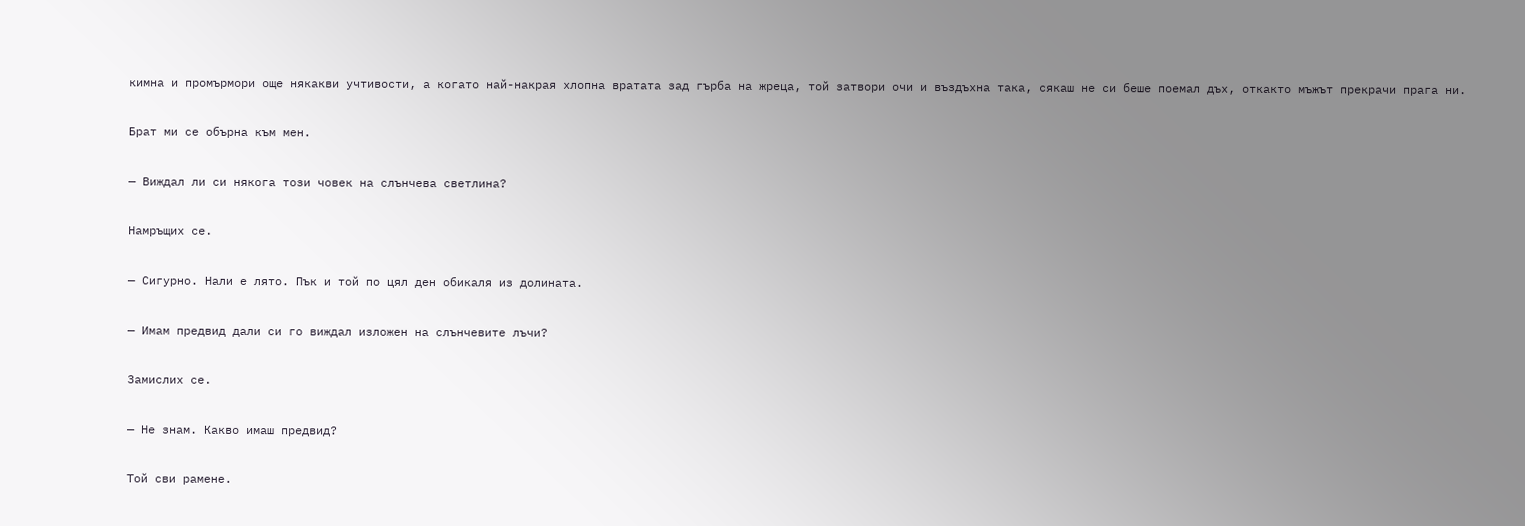кимна и промърмори още някакви учтивости, а когато най-накрая хлопна вратата зад гърба на жреца, той затвори очи и въздъхна така, сякаш не си беше поемал дъх, откакто мъжът прекрачи прага ни.

Брат ми се обърна към мен.

— Виждал ли си някога този човек на слънчева светлина?

Намръщих се.

— Сигурно. Нали е лято. Пък и той по цял ден обикаля из долината.

— Имам предвид дали си го виждал изложен на слънчевите лъчи?

Замислих се.

— Не знам. Какво имаш предвид?

Той сви рамене.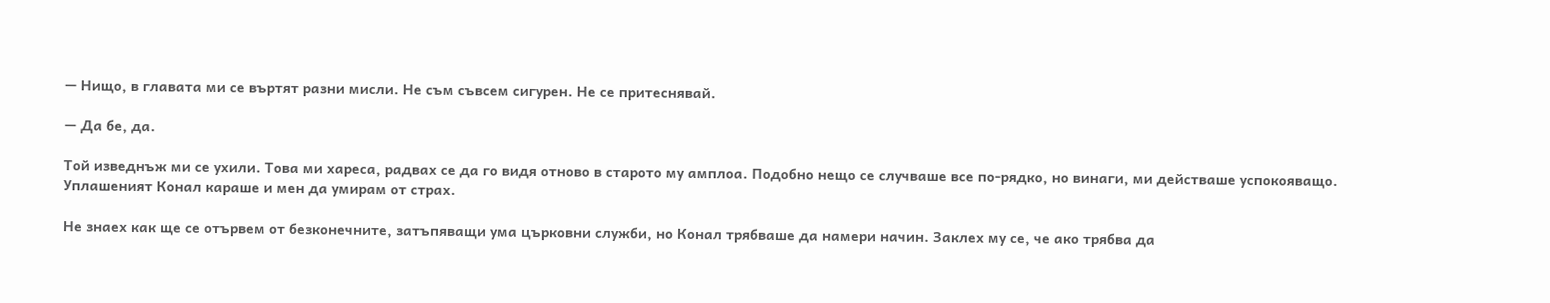— Нищо, в главата ми се въртят разни мисли. Не съм съвсем сигурен. Не се притеснявай.

— Да бе, да.

Той изведнъж ми се ухили. Това ми хареса, радвах се да го видя отново в старото му амплоа. Подобно нещо се случваше все по-рядко, но винаги, ми действаше успокояващо. Уплашеният Конал караше и мен да умирам от страх.

Не знаех как ще се отървем от безконечните, затъпяващи ума църковни служби, но Конал трябваше да намери начин. Заклех му се, че ако трябва да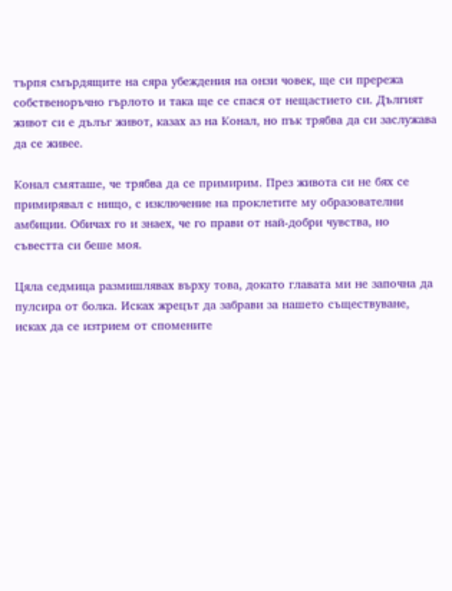търпя смърдящите на сяра убеждения на онзи човек, ще си прережа собственоръчно гърлото и така ще се спася от нещастието си. Дългият живот си е дълъг живот, казах аз на Конал, но пък трябва да си заслужава да се живее.

Конал смяташе, че трябва да се примирим. През живота си не бях се примирявал с нищо, с изключение на проклетите му образователни амбиции. Обичах го и знаех, че го прави от най-добри чувства, но съвестта си беше моя.

Цяла седмица размишлявах върху това, докато главата ми не започна да пулсира от болка. Исках жрецът да забрави за нашето съществуване, исках да се изтрием от спомените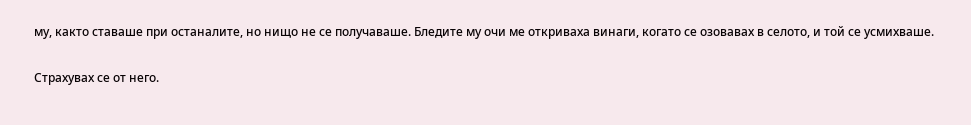му, както ставаше при останалите, но нищо не се получаваше. Бледите му очи ме откриваха винаги, когато се озовавах в селото, и той се усмихваше.

Страхувах се от него.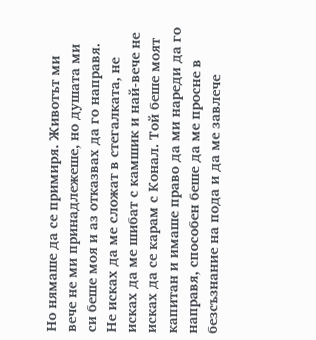Но нямаше да се примиря. Животът ми вече не ми принадлежеше, но душата ми си беше моя и аз отказвах да го направя. Не исках да ме сложат в стегалката, не исках да ме шибат с камшик и най-вече не исках да се карам с Конал. Той беше моят капитан и имаше право да ми нареди да го направя, способен беше да ме просне в безсъзнание на пода и да ме завлече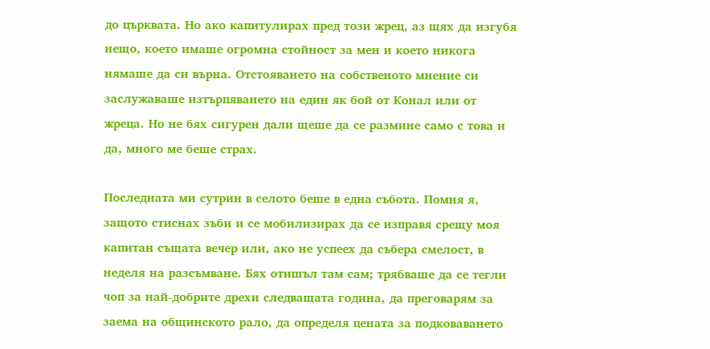до църквата. Но ако капитулирах пред този жрец, аз щях да изгубя нещо, което имаше огромна стойност за мен и което никога нямаше да си върна. Отстояването на собственото мнение си заслужаваше изтърпяването на един як бой от Конал или от жреца. Но не бях сигурен дали щеше да се размине само с това и да, много ме беше страх.

Последната ми сутрин в селото беше в една събота. Помня я, защото стиснах зъби и се мобилизирах да се изправя срещу моя капитан същата вечер или, ако не успеех да събера смелост, в неделя на разсъмване. Бях отишъл там сам; трябваше да се тегли чоп за най-добрите дрехи следващата година, да преговарям за заема на общинското рало, да определя цената за подковаването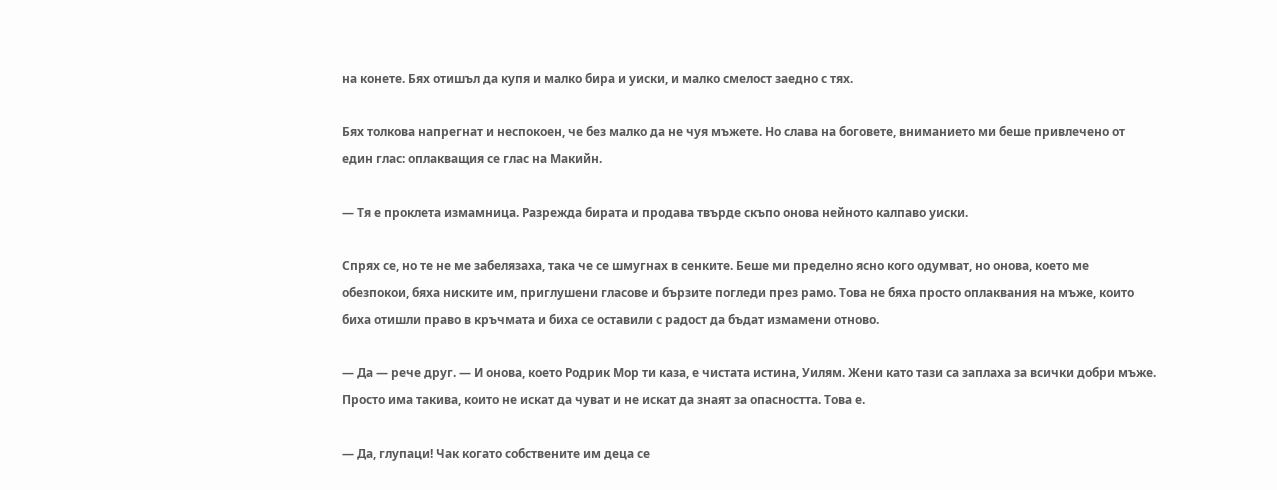на конете. Бях отишъл да купя и малко бира и уиски, и малко смелост заедно с тях.

Бях толкова напрегнат и неспокоен, че без малко да не чуя мъжете. Но слава на боговете, вниманието ми беше привлечено от един глас: оплакващия се глас на Макийн.

— Тя е проклета измамница. Разрежда бирата и продава твърде скъпо онова нейното калпаво уиски.

Спрях се, но те не ме забелязаха, така че се шмугнах в сенките. Беше ми пределно ясно кого одумват, но онова, което ме обезпокои, бяха ниските им, приглушени гласове и бързите погледи през рамо. Това не бяха просто оплаквания на мъже, които биха отишли право в кръчмата и биха се оставили с радост да бъдат измамени отново.

— Да — рече друг. — И онова, което Родрик Мор ти каза, е чистата истина, Уилям. Жени като тази са заплаха за всички добри мъже. Просто има такива, които не искат да чуват и не искат да знаят за опасността. Това е.

— Да, глупаци! Чак когато собствените им деца се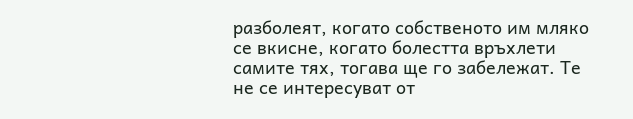разболеят, когато собственото им мляко се вкисне, когато болестта връхлети самите тях, тогава ще го забележат. Те не се интересуват от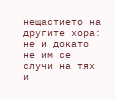нещастието на другите хора: не и докато не им се случи на тях и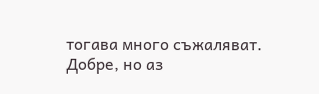тогава много съжаляват. Добре, но аз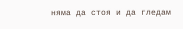няма да стоя и да гледам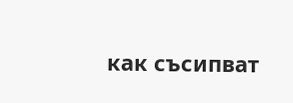как съсипват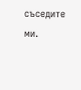съседите ми.